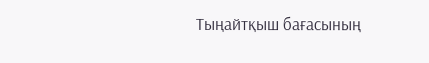Тыңайтқыш бағасының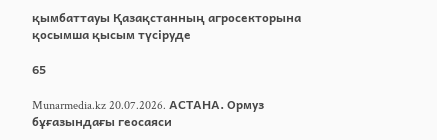қымбаттауы Қазақстанның агросекторына қосымша қысым түсіруде

65

Munarmedia.kz 20.07.2026. АСТАНА. Ормуз бұғазындағы геосаяси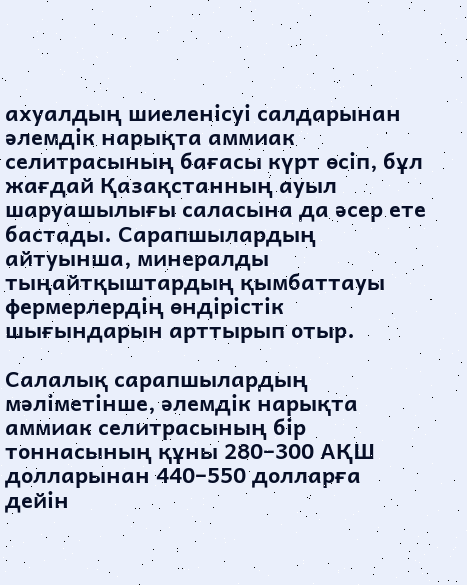ахуалдың шиеленісуі салдарынан әлемдік нарықта аммиак селитрасының бағасы күрт өсіп, бұл жағдай Қазақстанның ауыл шаруашылығы саласына да әсер ете бастады. Сарапшылардың айтуынша, минералды тыңайтқыштардың қымбаттауы фермерлердің өндірістік шығындарын арттырып отыр.

Салалық сарапшылардың мәліметінше, әлемдік нарықта аммиак селитрасының бір тоннасының құны 280–300 АҚШ долларынан 440–550 долларға дейін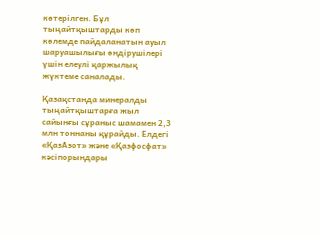көтерілген. Бұл тыңайтқыштарды көп көлемде пайдаланатын ауыл шаруашылығы өндірушілері үшін елеулі қаржылық жүктеме саналады.

Қазақстанда минералды тыңайтқыштарға жыл сайынғы сұраныс шамамен 2,3 млн тоннаны құрайды. Елдегі «ҚазАзот» және «Қазфосфат» кәсіпорындары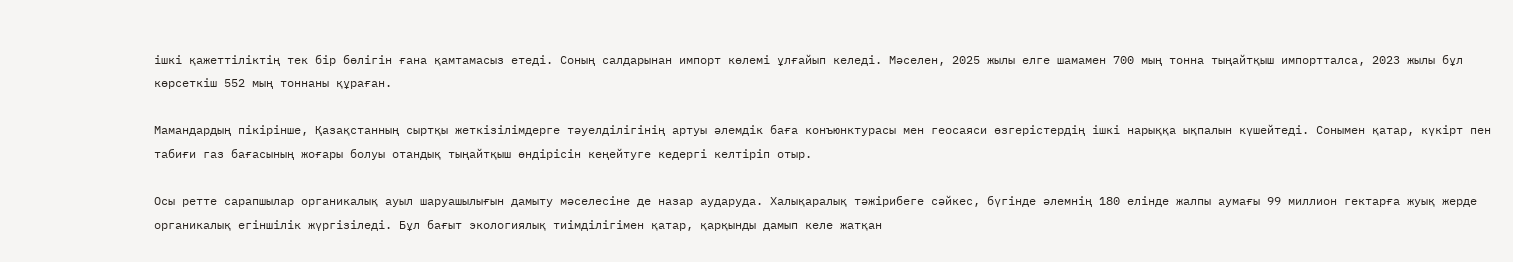ішкі қажеттіліктің тек бір бөлігін ғана қамтамасыз етеді. Соның салдарынан импорт көлемі ұлғайып келеді. Мәселен, 2025 жылы елге шамамен 700 мың тонна тыңайтқыш импортталса, 2023 жылы бұл көрсеткіш 552 мың тоннаны құраған.

Мамандардың пікірінше, Қазақстанның сыртқы жеткізілімдерге тәуелділігінің артуы әлемдік баға конъюнктурасы мен геосаяси өзгерістердің ішкі нарыққа ықпалын күшейтеді. Сонымен қатар, күкірт пен табиғи газ бағасының жоғары болуы отандық тыңайтқыш өндірісін кеңейтуге кедергі келтіріп отыр.

Осы ретте сарапшылар органикалық ауыл шаруашылығын дамыту мәселесіне де назар аударуда. Халықаралық тәжірибеге сәйкес, бүгінде әлемнің 180 елінде жалпы аумағы 99 миллион гектарға жуық жерде органикалық егіншілік жүргізіледі. Бұл бағыт экологиялық тиімділігімен қатар, қарқынды дамып келе жатқан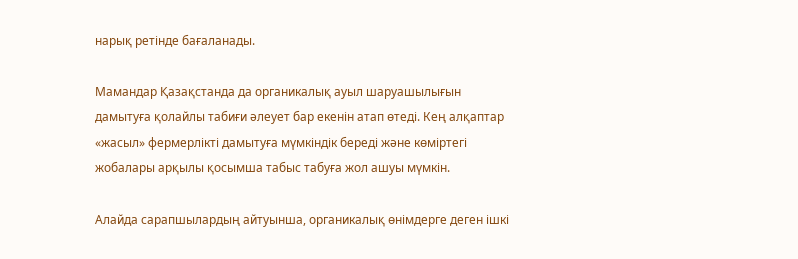нарық ретінде бағаланады.

Мамандар Қазақстанда да органикалық ауыл шаруашылығын дамытуға қолайлы табиғи әлеует бар екенін атап өтеді. Кең алқаптар «жасыл» фермерлікті дамытуға мүмкіндік береді және көміртегі жобалары арқылы қосымша табыс табуға жол ашуы мүмкін.

Алайда сарапшылардың айтуынша, органикалық өнімдерге деген ішкі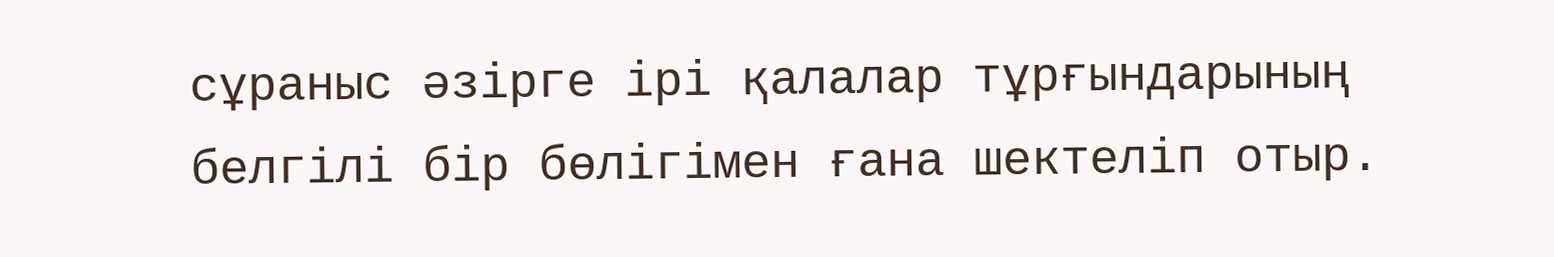сұраныс әзірге ірі қалалар тұрғындарының белгілі бір бөлігімен ғана шектеліп отыр.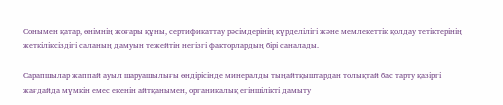Сонымен қатар, өнімнің жоғары құны, сертификаттау рәсімдерінің күрделілігі және мемлекеттік қолдау тетіктерінің жеткіліксіздігі саланың дамуын тежейтін негізгі факторлардың бірі саналады.

Сарапшылар жаппай ауыл шаруашылығы өндірісінде минералды тыңайтқыштардан толықтай бас тарту қазіргі жағдайда мүмкін емес екенін айтқанымен, органикалық егіншілікті дамыту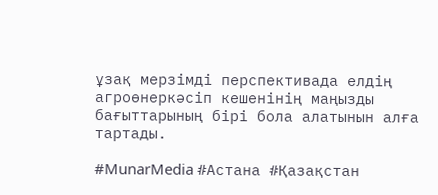ұзақ мерзімді перспективада елдің агроөнеркәсіп кешенінің маңызды бағыттарының бірі бола алатынын алға тартады.

#MunarMedia #Астана #Қазақстан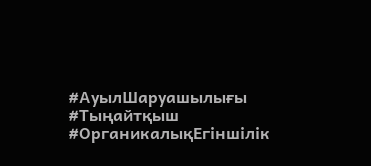#АуылШаруашылығы #Тыңайтқыш #ОрганикалықЕгіншілік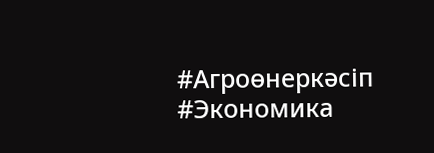#Агроөнеркәсіп #Экономика